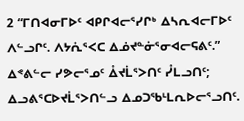2 “ᒥᑎᐊᓂᒥᐅᑦ ᐊᑭᒋᐊᓕᕐᓯᒋᒃ ᐃᓴᕆᐊᓕᒥᐅᑦ ᐱᓪᓗᒋᑦ. ᐱᔭᕇᕐᐸᑕ ᐃᓅᔪᓐᓃᕐᓂᐊᓕᕋᕕᑦ.”
ᐃᕝᕕᓪᓕ ᓯᕗᓕᕐᓄᑦ ᐂᔪᒫᕐᐳᑎᑦ ᓮᒪᓗᑎᑦ; ᐃᓗᕕᕐᑕᐅᔪᒫᕐᐳᑎᓪᓗ ᐃᓄᑐᖃᒻᒪᕆᐅᓕᕐᓗᑎᑦ.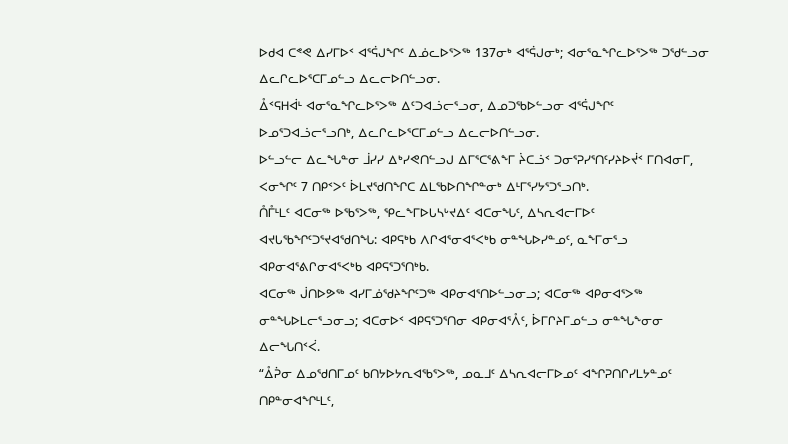ᐅᑯᐊ ᑕᕝᕙ ᐃᓯᒥᐅᑉ ᐊᕐᕌᒍᖏᑦ ᐃᓅᓚᐅᕐᐳᖅ 137ᓂᒃ ᐊᕐᕌᒍᓂᒃ; ᐊᓂᕐᓇᖏᓚᐅᕐᐳᖅ ᑐᖁᓪᓗᓂ ᐃᓚᒋᓚᐅᕐᑕᒥᓄᓪᓗ ᐃᓚᓕᐅᑎᓪᓗᓂ.
ᐂᑉᕋᕼᐋᒻ ᐊᓂᕐᓇᖏᓚᐅᕐᐳᖅ ᐃᑦᑐᐊᓘᓕᕐᓗᓂ, ᐃᓄᑐᖃᐅᓪᓗᓂ ᐊᕐᕌᒍᖏᑦ ᐅᓄᕐᑐᐊᓘᓕᕐᓗᑎᒃ, ᐃᓚᒋᓚᐅᕐᑕᒥᓄᓪᓗ ᐃᓚᓕᐅᑎᓪᓗᓂ.
ᐅᓪᓗᓪᓕ ᐃᓚᖓᓐᓂ ᒨᓯᓯ ᐃᒃᓯᕙᑎᓪᓗᒍ ᐃᒥᕐᑕᕐᕕᖕᒥ ᔩᑕᓘᑉ ᑐᓂᕐᕈᓯᕐᑎᑦᓯᔨᐅᔫᑉ ᒥᑎᐊᓂᒥ, ᐸᓂᖏᑦ 7 ᑎᑭᑉᐳᑦ ᐆᒪᔪᖁᑎᖏᑕ ᐃᒪᖃᐅᑎᖏᓐᓂᒃ ᐃᒻᒥᕐᓯᔭᕐᑐᕐᓗᑎᒃ.
ᑍᒤᒻᒪᑦ ᐊᑕᓂᖅ ᐅᖃᕐᐳᖅ, ᕿᓚᖕᒥᐅᒐᓴᒡᔪᐃᑦ ᐊᑕᓂᖓᑦ, ᐃᓴᕆᐊᓕᒥᐅᑦ ᐊᔪᒐᖃᖏᑦᑐᕐᔪᐊᖁᑎᖓ: ᐊᑭᕋᒃᑲ ᐱᒋᐊᕐᓂᐊᕐᐸᒃᑲ ᓂᓐᖓᐅᓯᓐᓄᑦ, ᓇᖕᒥᓂᕐᓗ ᐊᑭᓂᐊᕐᕕᒋᓂᐊᕐᐸᒃᑲ ᐊᑭᕋᕐᑐᕐᑎᒃᑲ.
ᐊᑕᓂᖅ ᒎᑎᐅᕗᖅ ᐊᓯᒥᓅᖁᔨᖏᑦᑐᖅ ᐊᑭᓂᐊᕐᑎᐅᓪᓗᓂᓗ; ᐊᑕᓂᖅ ᐊᑭᓂᐊᕐᐳᖅ ᓂᓐᖓᐅᒪᓕᕐᓗᓂᓗ; ᐊᑕᓂᐅᑉ ᐊᑭᕋᕐᑐᕐᑎᓂ ᐊᑭᓂᐊᕐᐰᑦ, ᐆᒥᒋᔨᒥᓄᓪᓗ ᓂᓐᖓᖕᓂᓂ ᐃᓕᖓᑎᑉᐹ.
“ᐂᕉᓂ ᐃᓄᖁᑎᒥᓄᑦ ᑲᑎᔭᐅᔭᕆᐊᖃᕐᐳᖅ, ᓄᓇᒧᑦ ᐃᓴᕆᐊᓕᒥᐅᓄᑦ ᐊᖏᕈᑎᒋᓯᒪᔭᓐᓄᑦ ᑎᑭᓐᓂᐊᖏᒻᒪᑦ,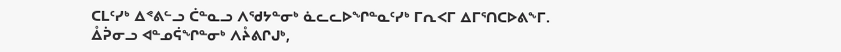ᑕᒪᑦᓯᒃ ᐃᕝᕕᓪᓗ ᑖᓐᓇᓗ ᐱᖁᔭᓐᓂᒃ ᓈᓚᓚᐅᖏᓐᓇᑦᓯᒃ ᒥᕆᐸᒥ ᐃᒥᕐᑎᑕᐅᕕᖕᒥ.
ᐂᕉᓂᓗ ᐊᓐᓄᕌᖏᓐᓂᒃ ᐱᔧᕕᒋᒍᒃ,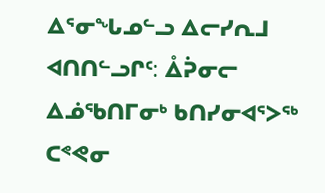ᐃᕐᓂᖓᓄᓪᓗ ᐃᓕᓯᕆᒧ ᐊᑎᑎᓪᓗᒋᑦ: ᐂᕉᓂᓕ ᐃᓅᖃᑎᒥᓂᒃ ᑲᑎᓯᓂᐊᕐᐳᖅ ᑕᕝᕙᓂ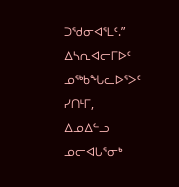ᑐᖁᓂᐊᕐᒪᑦ.”
ᐃᓴᕆᐊᓕᒥᐅᑦ ᓄᖅᑲᖓᓚᐅᕐᐳᑦ ᓯᑎᒻᒥ, ᐃᓄᐃᓪᓗ ᓄᓕᐊᒐᕐᓂᒃ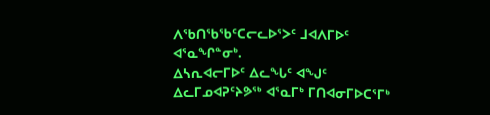ᐱᖃᑎᖃᖃᑦᑕᓕᓚᐅᕐᐳᑦ ᒧᐊᐱᒥᐅᑦ ᐊᕐᓇᖏᓐᓂᒃ.
ᐃᓴᕆᐊᓕᒥᐅᑦ ᐃᓚᖓᑦ ᐊᖑᑦ ᐃᓚᒥᓄᐊᕈᑦᔨᕗᖅ ᐊᕐᓇᒥᒃ ᒥᑎᐊᓂᒥᐅᑕᕐᒥᒃ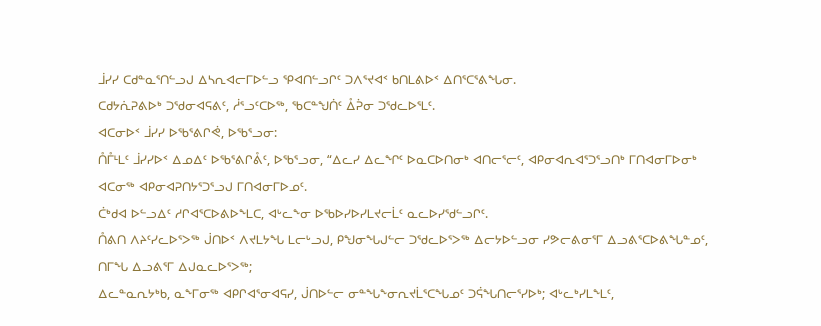ᒨᓯᓯ ᑕᑯᓐᓇᕐᑎᓪᓗᒍ ᐃᓴᕆᐊᓕᒥᐅᓪᓗ ᕿᐊᑎᓪᓗᒋᑦ ᑐᐱᕐᔪᐊᑉ ᑲᑎᒪᕕᐅᑉ ᐃᑎᕐᑕᕐᕕᖓᓂ.
ᑕᑯᔭᕇᕈᕕᐅᒃ ᑐᖁᓂᐊᕋᕕᑦ, ᓲᕐᓗᑦᑕᐅᖅ, ᖃᑕᓐᖑᑏᑦ ᐂᕉᓂ ᑐᖁᓚᐅᕐᒪᑦ.
ᐊᑕᓂᐅᑉ ᒨᓯᓯ ᐅᖃᕐᕕᒋᕚ, ᐅᖃᕐᓗᓂ:
ᑍᒤᒻᒪᑦ ᒨᓯᓯᐅᑉ ᐃᓄᐃᑦ ᐅᖃᕐᕕᒋᕔᑦ, ᐅᖃᕐᓗᓂ, “ᐃᓚᓯ ᐃᓚᖏᑦ ᐅᓇᑕᐅᑎᓂᒃ ᐊᑎᓕᕐᓕᑦ, ᐊᑭᓂᐊᕆᐊᕐᑐᕐᓗᑎᒃ ᒥᑎᐊᓂᒥᐅᓂᒃ ᐊᑕᓂᖅ ᐊᑭᓂᐊᕈᑎᔭᕐᑐᕐᓗᒍ ᒥᑎᐊᓂᒥᐅᓄᑦ.
ᑖᒃᑯᐊ ᐅᓪᓗᐃᑦ ᓱᒋᐊᕐᑕᐅᕕᐅᖕᒪᑕ, ᐊᒡᓚᖕᓂ ᐅᖃᐅᓯᐅᓯᒪᔪᓕᒫᑦ ᓇᓚᐅᓯᖁᓪᓗᒋᑦ.
ᑍᕕᑎ ᐱᔨᑦᓯᓚᐅᕐᐳᖅ ᒎᑎᐅᑉ ᐱᔪᒪᔭᖓ ᒪᓕᒡᓗᒍ, ᑭᖑᓂᖓᒍᓪᓕ ᑐᖁᓚᐅᕐᐳᖅ ᐃᓕᔭᐅᓪᓗᓂ ᓯᕗᓕᕕᓂᕐᒥ ᐃᓗᕕᕐᑕᐅᕕᖓᓐᓄᑦ, ᑎᒥᖓ ᐃᓗᕕᕐᒥ ᐃᒍᓇᓚᐅᕐᐳᖅ;
ᐃᓚᓐᓇᕆᔭᒃᑲ, ᓇᖕᒥᓂᖅ ᐊᑭᒋᐊᕐᓂᐊᕋᓯ, ᒎᑎᐅᓪᓕ ᓂᓐᖓᖕᓂᕆᔪᒫᕐᑕᖓᓄᑦ ᑐᕌᖓᑎᓕᕐᓯᐅᒃ; ᐊᒡᓚᒃᓯᒪᖕᒪᑦ,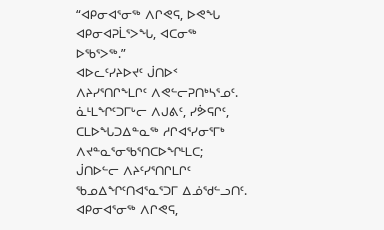“ᐊᑭᓂᐊᕐᓂᖅ ᐱᒋᕙᕋ, ᐅᕙᖓ ᐊᑭᓂᐊᕈᒫᕐᐳᖓ, ᐊᑕᓂᖅ ᐅᖃᕐᐳᖅ.”
ᐊᐅᓚᑦᓯᔨᐅᔪᑦ ᒎᑎᐅᑉ ᐱᔨᓯᕐᑎᒋᖕᒪᒋᑦ ᐱᕙᓪᓕᕈᑎᒃᓴᕐᓄᑦ. ᓈᒻᒪᖏᑦᑐᒥᒡᓕ ᐱᒍᕕᑦ, ᓯᕘᕋᒋᑦ, ᑕᒪᐅᖓᑐᐃᓐᓇᖅ ᓱᒋᐊᕐᓯᓂᕐᒥᒃ ᐱᔪᓐᓇᕐᓂᖃᕐᑎᑕᐅᖏᒻᒪᑕ; ᒎᑎᐅᓪᓕ ᐱᔨᑦᓯᕐᑎᒋᒪᒋᑦ ᖃᓄᐃᖏᑦᑎᐊᕐᓇᕐᑐᒥ ᐃᓅᖁᓪᓗᑎᑦ.
ᐊᑭᓂᐊᕐᓂᖅ ᐱᒋᕙᕋ,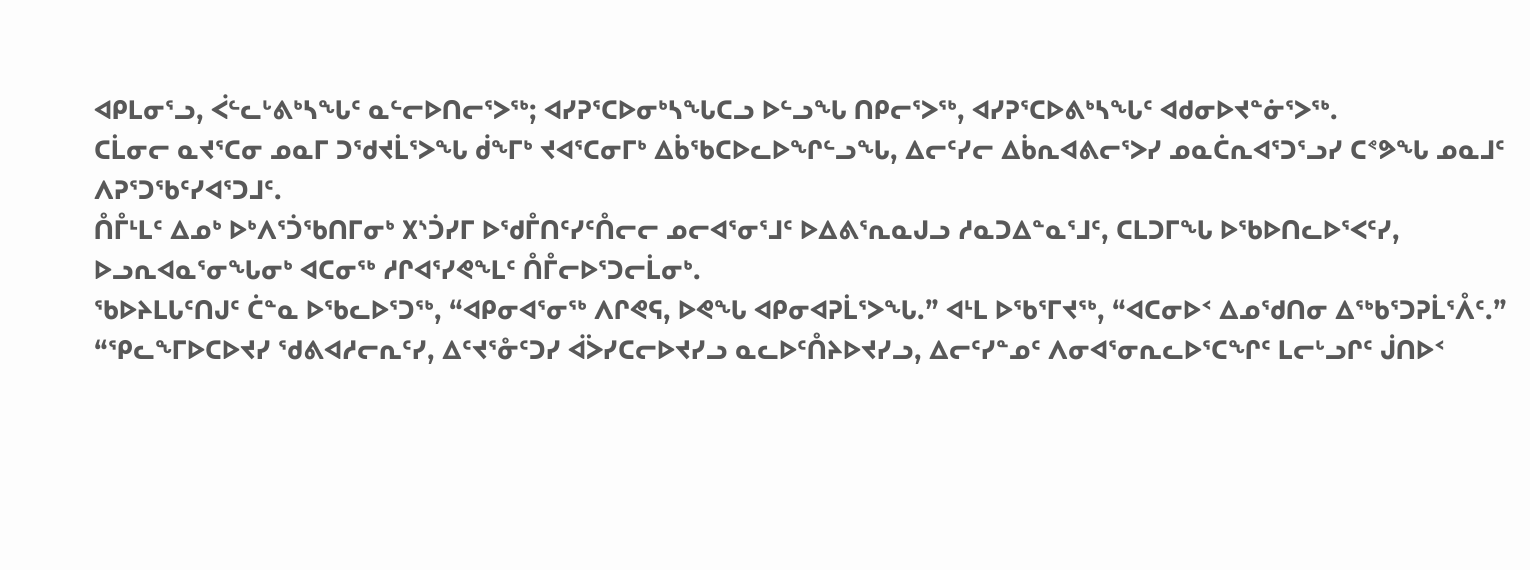ᐊᑭᒪᓂᕐᓗ, ᐹᓪᓚᒡᕕᒃᓴᖓᑦ ᓇᓪᓕᐅᑎᓕᕐᐳᖅ; ᐊᓯᕈᕐᑕᐅᓂᒃᓴᖓᑕᓗ ᐅᓪᓗᖓ ᑎᑭᓕᕐᐳᖅ, ᐊᓯᕈᕐᑕᐅᕕᒃᓴᖓᑦ ᐊᑯᓂᐅᔪᓐᓃᕐᐳᖅ.
ᑕᒫᓂᓕ ᓇᔪᕐᑕᓂ ᓄᓇᒥ ᑐᖁᔪᒫᕐᐳᖓ ᑰᖕᒥᒃ ᔪᐊᕐᑕᓂᒥᒃ ᐃᑳᖃᑕᐅᓚᐅᖏᓪᓗᖓ, ᐃᓕᑦᓯᓕ ᐃᑳᕆᐊᕕᓕᕐᐳᓯ ᓄᓇᑖᕆᐊᕐᑐᕐᓗᓯ ᑕᕝᕗᖓ ᓄᓇᒧᑦ ᐱᕈᕐᑐᖃᑦᓯᐊᕐᑐᒧᑦ.
ᑍᒤᒻᒪᑦ ᐃᓄᒃ ᐅᒃᐱᕐᑑᖃᑎᒥᓂᒃ ᙭ᔅᑑᓯᒥ ᐅᖁᒤᑎᑦᓯᑦᑍᓕᓕ ᓄᓕᐊᕐᓂᕐᒧᑦ ᐅᐃᕕᕐᕆᓇᒍᓗ ᓱᓇᑐᐃᓐᓇᕐᒧᑦ, ᑕᒪᑐᒥᖓ ᐅᖃᐅᑎᓚᐅᕐᐸᑦᓯ, ᐅᓗᕆᐊᓇᕐᓂᖓᓂᒃ ᐊᑕᓂᖅ ᓱᒋᐊᕐᓯᕙᖕᒪᑦ ᑍᒤᓕᐅᕐᑐᓕᒫᓂᒃ.
ᖃᐅᔨᒪᒐᑦᑎᒍᑦ ᑖᓐᓇ ᐅᖃᓚᐅᕐᑐᖅ, “ᐊᑭᓂᐊᕐᓂᖅ ᐱᒋᕙᕋ, ᐅᕙᖓ ᐊᑭᓂᐊᕈᒫᕐᐳᖓ.” ᐊᒻᒪ ᐅᖃᕐᒥᔪᖅ, “ᐊᑕᓂᐅᑉ ᐃᓄᖁᑎᓂ ᐃᖅᑲᕐᑐᕈᒫᕐᐰᑦ.”
“ᕿᓚᖕᒥᐅᑕᐅᔪᓯ ᖁᕕᐊᓱᓕᕆᑦᓯ, ᐃᑦᔪᕐᓁᑦᑐᓯ ᐋᐴᓯᑕᓕᐅᔪᓯᓗ ᓇᓚᐅᑦᑍᔨᐅᔪᓯᓗ, ᐃᓕᑦᓯᓐᓄᑦ ᐱᓂᐊᕐᓂᕆᓚᐅᕐᑕᖏᑦ ᒪᓕᒡᓗᒋᑦ ᒎᑎᐅᑉ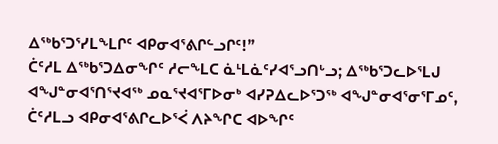ᐃᖅᑲᕐᑐᕐᓯᒪᖕᒪᒋᑦ ᐊᑭᓂᐊᕐᕕᒋᓪᓗᒋᑦ!”
ᑖᑦᓱᒪ ᐃᖅᑲᕐᑐᐃᓂᖏᑦ ᓱᓕᖕᒪᑕ ᓈᒻᒪᓈᑦᓯᐊᕐᓗᑎᒡᓗ; ᐃᖅᑲᕐᑐᓚᐅᕐᒪᒍ ᐊᖑᓐᓂᐊᕐᑎᕐᔪᐊᖅ ᓄᓇᕐᔪᐊᕐᒥᐅᓂᒃ ᐊᓯᕈᐃᓚᐅᕐᑐᖅ ᐊᖑᓐᓂᐊᕐᓂᕐᒥᓄᑦ, ᑖᑦᓱᒪᓗ ᐊᑭᓂᐊᕐᕕᒋᓚᐅᕐᐹ ᐱᔨᖏᑕ ᐊᐅᖏᑦ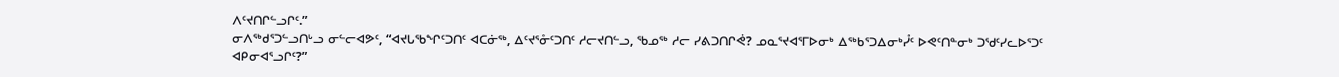ᐱᑦᔪᑎᒋᓪᓗᒋᑦ.”
ᓂᐱᖅᑯᕐᑐᓪᓗᑎᒡᓗ ᓂᓪᓕᐊᕗᑦ, “ᐊᔪᒐᖃᖏᑦᑐᑎᑦ ᐊᑕᓃᖅ, ᐃᑦᔪᕐᓁᑦᑐᑎᑦ ᓱᓕᔪᑎᓪᓗ, ᖃᓄᖅ ᓱᓕ ᓯᕕᑐᑎᒋᕚ? ᓄᓇᕐᔪᐊᕐᒥᐅᓂᒃ ᐃᖅᑲᕐᑐᐃᓂᒃᓮᑦ ᐅᕙᑦᑎᓐᓂᒃ ᑐᖁᑦᓯᓚᐅᕐᑐᑦ ᐊᑭᓂᐊᕐᓗᒋᑦ?”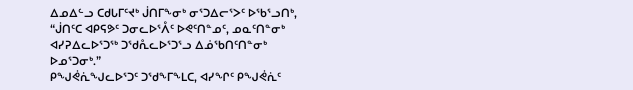ᐃᓄᐃᓪᓗ ᑕᑯᒐᒥᑦᔪᒃ ᒎᑎᒥᖕᓂᒃ ᓂᕐᑐᐃᓕᕐᐳᑦ ᐅᖃᕐᓗᑎᒃ, “ᒎᑎᑦᑕ ᐊᑭᕋᕗᑦ ᑐᓂᓚᐅᕐᐰᑦ ᐅᕙᑦᑎᓐᓄᑦ, ᓄᓇᑦᑎᓐᓂᒃ ᐊᓯᕈᐃᓚᐅᕐᑐᖅ ᑐᖁᕅᓚᐅᕐᑐᕐᓗ ᐃᓅᖃᑎᑦᑎᓐᓂᒃ ᐅᓄᕐᑐᓂᒃ.”
ᑭᖑᕚᕇᖑᓚᐅᕐᑐᑦ ᑐᖁᖕᒥᖕᒪᑕ, ᐊᓯᖏᑦ ᑭᖑᕚᕇᑦ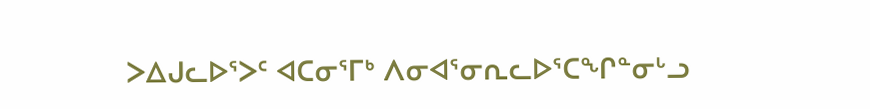ᐳᐃᒍᓚᐅᕐᐳᑦ ᐊᑕᓂᕐᒥᒃ ᐱᓂᐊᕐᓂᕆᓚᐅᕐᑕᖏᓐᓂᒡᓗ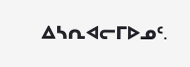ᐃᓴᕆᐊᓕᒥᐅᓄᑦ.